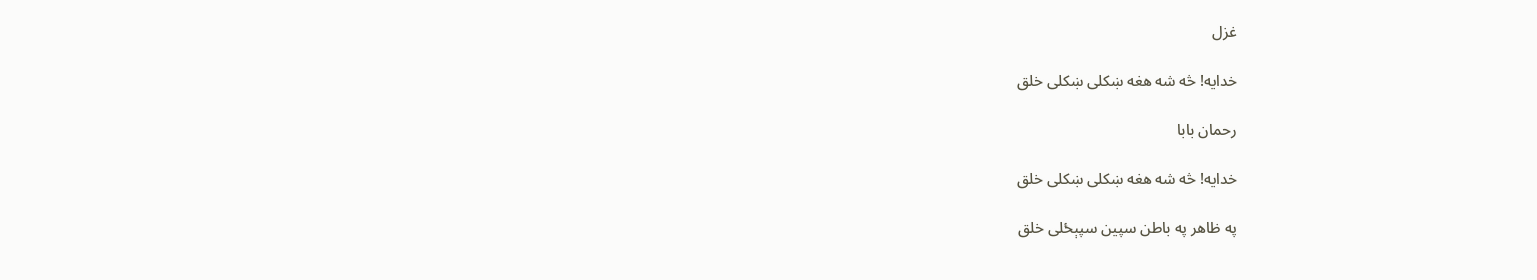غزل

خدايه! څه شه هغه ښکلی ښکلی خلق

رحمان بابا

خدايه! څه شه هغه ښکلی ښکلی خلق

په ظاهر په باطن سپين سپېځلی خلق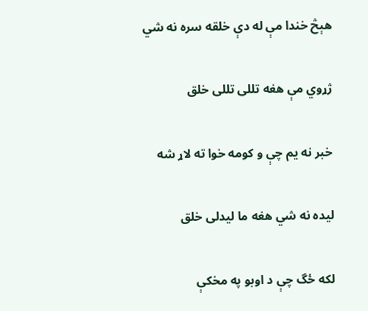هېڅ خندا مې له دې خلقه سره نه شي

ژړوي مې هغه تللی تللی خلق

خبر نه يم چې و کومه خوا ته لاړ شه

ليده نه شي هغه ما ليدلی خلق

لکه ځگ چې د اوبو په مخکې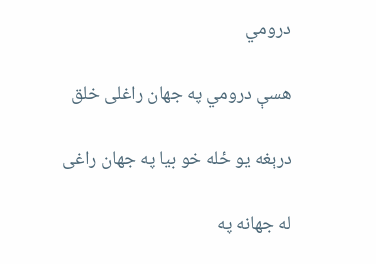درومي

هسې درومي په جهان راغلی خلق

درېغه يو ځله خو بيا په جهان راغی

له جهانه په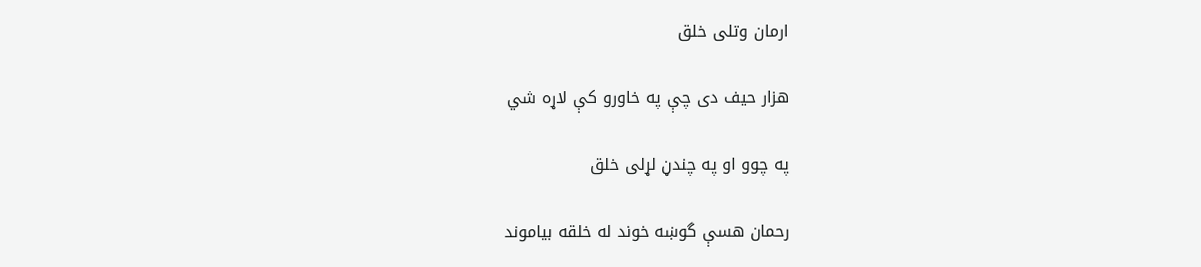ارمان وتلی خلق

هزار حيف دی چې په خاورو کې لاړه شي

په چوو او په چندڼ لړلی خلق

رحمان هسې گوښه خوند له خلقه بياموند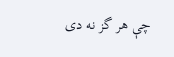چې هر گز نه دی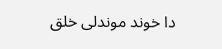دا خوند موندلی خلق